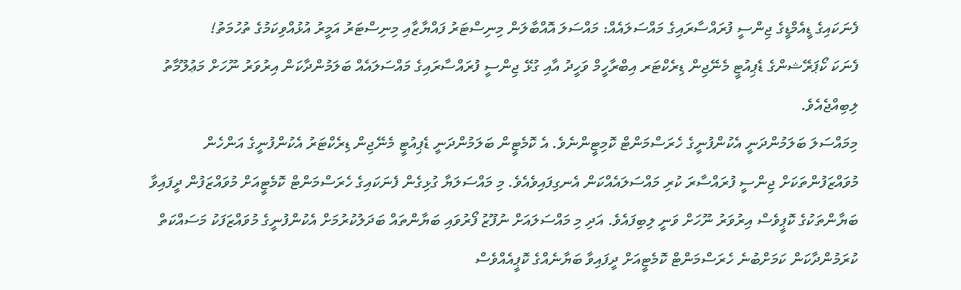ފެނަކައިގެ ޑީއެމްޑީގެ ޖިންސީ ފުރައްސާރައިގެ މައްސަލައެއް: މައްސަލަ އޮއްބާލަން މިނިސްޓަރު ފައްޔާޒާއި މިނިސްޓަރު އަމީރު އުޅުއްވިކަމުގެ ތުހުމަތު!
ފެނަކަ ކޯޕަރޭޝންގެ ޑެޕިއުޓީ މެނޭޖިން ޑިރެކްޓަރ އިބްރާހީމް ވަހީދު އާއި ގުޅޭ ޖިންސީ ފުރައްސާރައިގެ މައްސަލައެއް ބަލަމުންދާކަން އިރުވަރު ނޫހަށް މަޢުލޫމާތު ލިބިއްޖެއެވެ.
މިމައްސަލަ ބަލަމުންދަނީ އެކުންފުނީގެ ހެރަސްމަންޓް ކޮމިޓީންނެވެ. އެ ކޮމެޓީން ބަލަމުންދަނީ ޑެޕިއުޓީ މެނޭޖިން ޑިރެކްޓަރު އެކުންފުނީގެ އަންހެން މުވައްޒަފުންތަކަށް ޖިންސީ ފުރައްސާރަ ކުރި މައްސަލައެއްކަން އެނގިފައިވެއެވެ. މި މައްސަލަޔާ ގުޅިގެން ފެނަކައިގެ ހެރަސްމަންޓް ކޮމެޓީއަށް މުވައްޒަފުން ދީފައިވާ ބަޔާންތަކުގެ ކޮޕީވެސް އިރުވަރު ނޫހަށް ވަނީ ލިބިފައެވެ. އަދި މި މައްސަލައަށް ނުފޫޒު ފޯރުވައި ބަޔާންތައް ބަދަލުކުރުމަށް އެކުންފުނީގެ މުވައްޒަފަކު މަސައްކަތް ކުރަމުންދާކަން ކަމަށްބުނެ ހެރަސްމަންޓް ކޮމެޓީއަށް ދީފައިވާ ބަޔާނެއްގެ ކޮޕީއެއްވެސް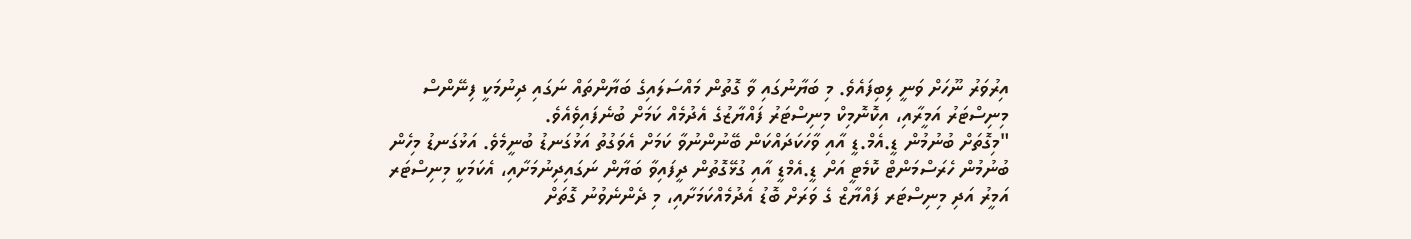އިރުވަރު ނޫހަށް ވަނީ ލިބިފައެވެ. މި ބަޔާނުގައި ވާ ގޮތުން މައްސަލައިގެ ބަޔާންތައް ނަގައި ދިނުމަކީ ފިނޭންސް މިނިސްޓަރު އަމީރާއި، އިކޮނޮމިކް މިނިސްޓަރު ފައްޔާޒުގެ އެދުމެއް ކަމަށް ބުނެފައިވެއެވެ.
"މިގޮތަށް ބުނުމުން ޑީ.އެމް.ޑީ އާއި ވާހަކަދައްކަން ބޭނުންނުވާ ކަމަށް އެވަގުތު އަޅުގަނޑު ބުނީމެވެ. އަޅުގަނޑު މިހެން ބުނުމުން ހެރަސްމަންޓް ކޮމެޓީ އަށް ޑީ.އެމްޑީ އާއި ގުޅޭގޮތުން ދީފައިވާ ބަޔާން ނަގައިދިނުމަށާއި، އެކަމަކީ މިނިސްޓަރ އަމީރު އަދި މިނިސްޓަރ ފައްޔާޒް ގެ ވަރަށް ބޮޑު އެދުމެއްކަމަށާއި، މި ދެންނެވުނު ގޮތަށް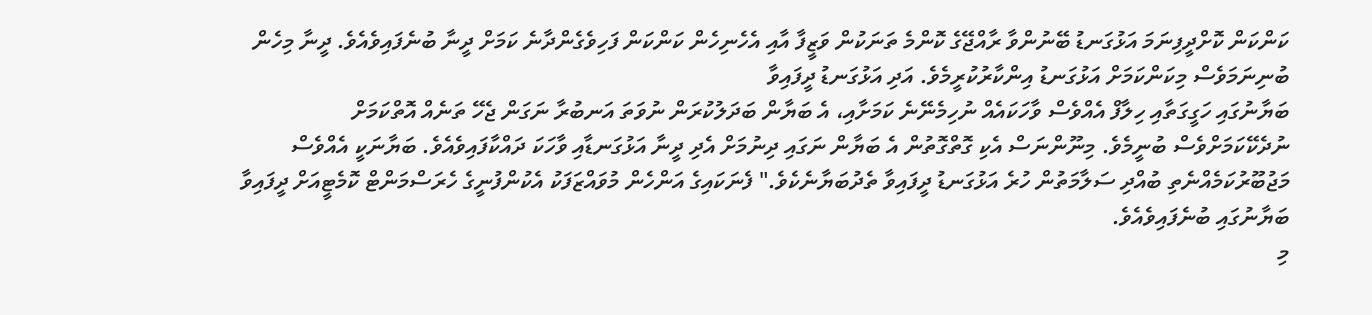ކަންކަން ކޮށްދީފިނަމަ އަޅުގަނޑު ބޭނުންވާ ރާއްޖޭގެ ކޮންމެ ތަނަކުން ވަޒީފާ އާއި އެހެނިހެން ކަންކަން ފަހިވެގެންދާނެ ކަމަށް ދީނާ ބުނެފައިވެއެވެ. ދީނާ މިހެން ބުނިނަމަވެސް މިކަންކަމަށް އަޅުގަނޑު އިންކާރުކުރީމެވެ. އަދި އަޅުގަނޑު ދީފައިވާ
ބަޔާނުގައި ހަގީގަތާއި ހިލާފް އެއްވެސް ވާހަކައެއް ނުހިމެނޭނެ ކަމަށާއި، އެ ބަޔާން ބަދަލުކުރަން ނުވަތަ އަނބުރާ ނަގަން ޖެހޭ ތަނެއް އޮތްކަމަށް ނުދެކޭކަމަށްވެސް ބުނީމެވެ. މިނޫންނަސް އެކި ގޮތްގޮތުން އެ ބަޔާން ނަގައި ދިނުމަށް އެދި ދީނާ އަޅުގަނޑާއި ވާހަކަ ދައްކާފައިވެއެވެ. ބަޔާނަކީ އެއްވެސް މަޖުބޫރުކަމެއްނެތި ބުއްދި ސަލާމަތުން ހުރެ އަޅުގަނޑު ދީފައިވާ ތެދުބަޔާނެކެވެ." ފެނަކައިގެ އަންހެން މުވައްޒަފަކު އެކުންފުނީގެ ހެރަސްމަންޓް ކޮމެޓީއަށް ދީފައިވާ ބަޔާނުގައި ބުނެފައިވެއެވެ.
މި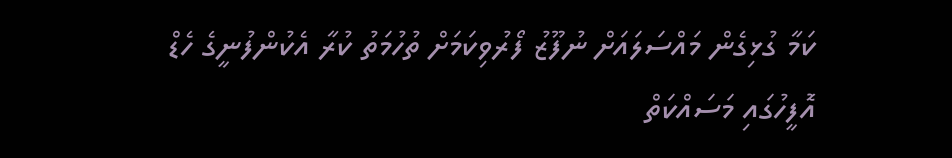ކަމާ ގުޅިގެން މައްސަލައަށް ނުފޫޒު ފޯރުވިކަމަށް ތުހުމަތު ކުރާ އެކުންފުނީގެ ހެޑް އޮފީހުގައި މަސައްކަތް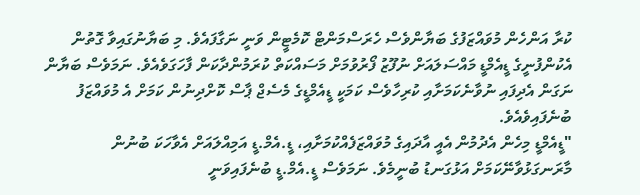ކުރާ އަންހެން މުވައްޒަފުގެ ބަޔާންވެސް ހެރަސްމަންޓް ކޮމެޓީން ވަނީ ނަގާފައެވެ. މި ބަޔާނުގައިވާ ގޮތުން އެކުންފުނީގެ ޑީއެމްޑީ މައްސަލައަށް ނުފޫޒު ފޯރުވުމަށް މަސައްކަތް ކުރަމުންދާކަން ފާހަގަވެއެވެ. ނަމަވެސް ބަޔާން ނަގަން އެދިފައި ނުވާނެކަމަށާއި ކުރިހާވެސް ކަމަކީ ޑީއެމްޑީގެ މެސެޖް ޕާސް ކޮށްދިނުން ކަމަށް އެ މުވައްޒަފު ބުނެފައިވެއެވެ.
"ޑީއެމްޑީ މިހެން އެދުމުން އެއީ އާދައިގެ މުވައްޒަފެއްކުމަށާއި، ޑީ.އެމް.ޑީ އަމިއްލައަށް އެވާހަކަ ބުނުން މާރަނގަޅުވާނޭކަމަށް އަޅުގަނޑު ބުނީމެވެ. ނަމަވެސް ޑީ.އެމް.ޑީ ބުނެފައިވަނީ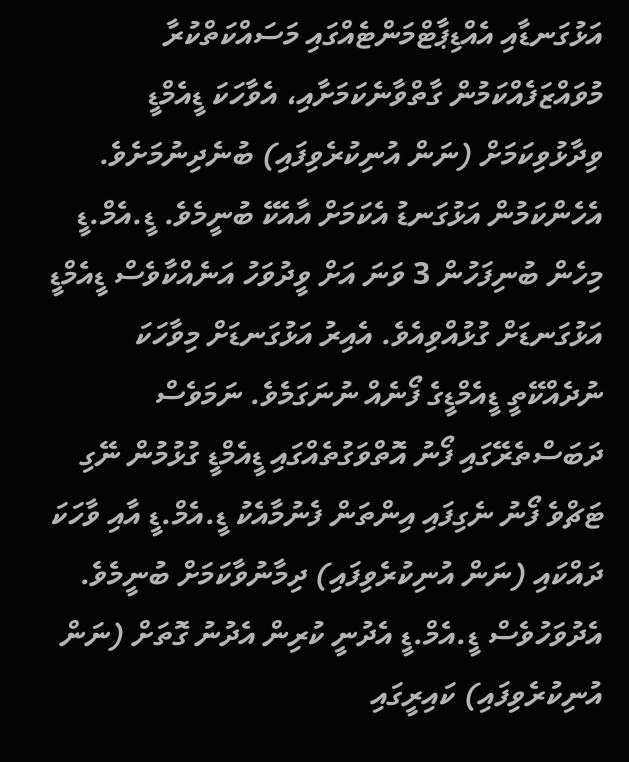އަޅުގަނޑާއި އެއްޑިޕާޓްމަންޓެއްގައި މަސައްކަތްކުރާ މުވައްޒަފެއްކަމުން ގާތްވާނެކަމަށާއި، އެވާހަކަ ޑީއެމްޑީ ވިދާޅުވިކަމަށް (ނަން އުނިކުރެވިފައި) ބުނެދިނުމަށެވެ. އެހެންކަމުން އަޅުގަނޑު އެކަމަށް އާއެކޭ ބުނީމެވެ. ޑީ.އެމް.ޑީ މިހެން ބުނިފަހުން 3 ވަނަ އަށް ވީދުވަހު އަނެއްކާވެސް ޑީއެމްޑީ އަޅުގަނޑަށް ގުޅުއްވިއެވެ. އެއިރު އަޅުގަނޑަށް މިވާހަކަ ނުދެއްކޭތީ ޑީއެމްޑީގެ ފޯނެއް ނުނަގަމެވެ. ނަމަވެސް ދަބަސްތެރޭގައި ފޯނު އޮތްވަގުތެއްގައި ޑީއެމްޑީ ގުޅުމުން ނޭގި ޓަޗްވެ ފޯނު ނެގިފައި އިންތަން ފެނުމާއެކު ޑީ.އެމް.ޑީ އާއި ވާހަކަ ދައްކައި (ނަން އުނިކުރެވިފައި) ދިމާނުވާކަމަށް ބުނީމެވެ. އެދުވަހުވެސް ޑީ.އެމް.ޑީ އެދުނީ ކުރިން އެދުނު ގޮތަށް (ނަން އުނިކުރެވިފައި) ކައިރީގައި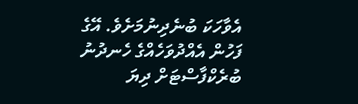އެވާހަކަ ބުނެދިނުމަށެވެ. އޭގެ ފަހުން އެއްދުވަހެއްގެ ހެނދުނު ބުރެކްފާސްޓަށް ދިޔަ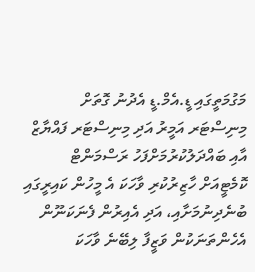މަގުމަތީގައި ޑީ.އެމް.ޑީ އެދުނު ގޮތަށް މިނިސްޓަރ އަމީރު އަދި މިނިސްޓަރ ފައްޔާޒް އާއި ބައްދަލުކުރުމަށްފަހު ރަސްމަންޓް ކޮމެޓީއަށް ހާޒިރުކުރި ވާހަކަ އެ މީހުން ކައިރީގައި ބުނެދިނުމަށާއި، އަދި އެއިރުން ފެނަކަނޫން އެހެންތަނަކުން ވަޒީފާ ލިބޭނެ ވާހަކަ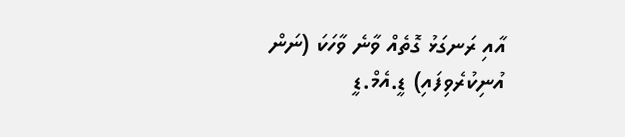އާއި ރަނގަޅު ގޮތެއް ވާނެ ވާހަކަ (ނަން އުނިކުރެވިފައި) ޑީ.އެމް.ޑީ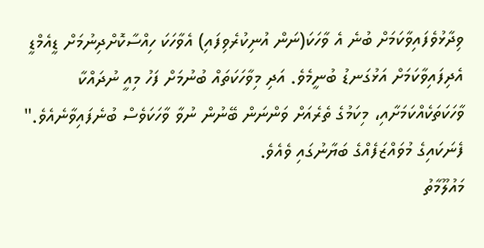ވިދާޅުވެފައިވާކަމަށް ބުނެ އެ ވާހަކަ(ނަން އުނިކުރެވިފައި) އެވާހަކަ ހިއްސާކޮށްދިނުމަށް ޑީއެމްޑީ އެދިފައިވާކަމަށް އަޅުގަނޑު ބުނީމެވެ. އަދި މިވާހަކަތައް ބުނުމަށް ފަހު މިއީ ނުދައްކާ ވާހަކަތަކެއްކަމަށާއި، މިކަމުގެ ތެރެއަށް ވަންނަން ބޭނުން ނުވާ ވާހަކަވެސް ބުނެފައިވާނެއެވެ." ފެނަކައިގެ މުވައްޒަފެއްގެ ބަޔާނުގައި ވެއެވެ.
މައުލޫމާތު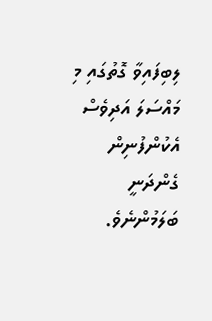ލިބިފައިވާ ގޮތުގައި މި މައްސަލަ އަދިވެސް އެކުންފުނިން ގެންދަނީ ބަލަމުންނެވެ.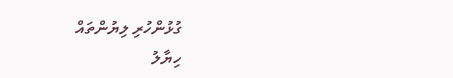ގުޅުންހުރި ލިޔުންތައް
ހިޔާލު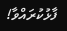ފާޅުކުރައްވާ!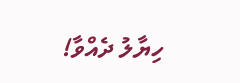ހިޔާލު ދެއްވާ!